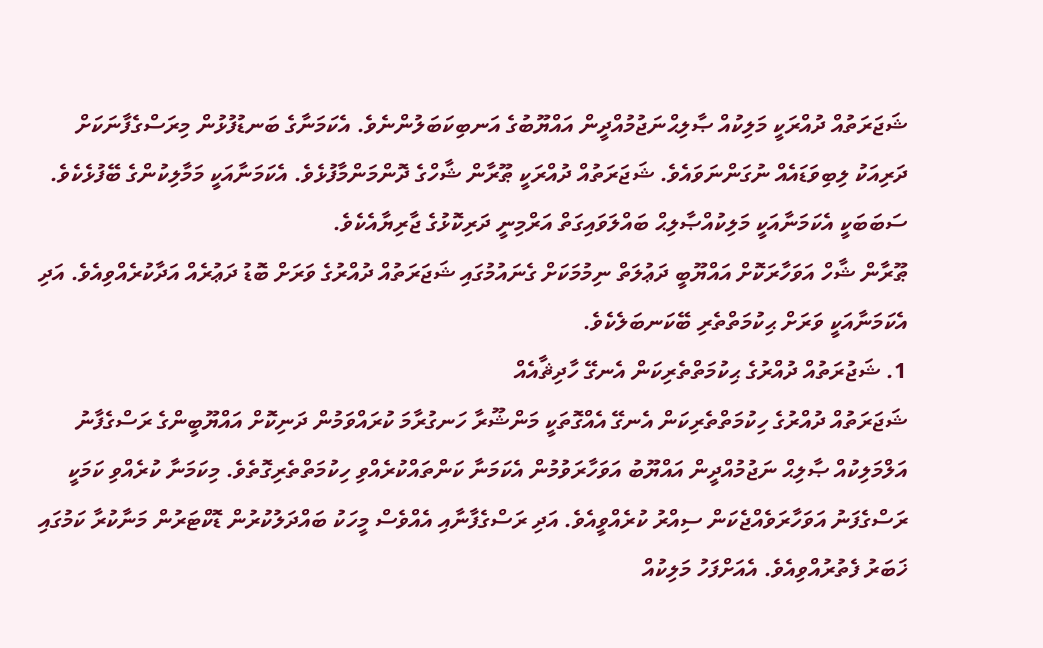ޝަޖަރަތުއް ދުއްރަކީ މަލިކުއް ޞާލިޙްނަޖުމުއްދީން އައްޔޫބުގެ އަނބިކަބަލުންނެވެ. އެކަމަނާގެ ބަނޑުފުޅުން މިރަސްގެފާނަކަށް ދަރިއަކު ލިބިވަޑައެއް ނުގަންނަވައެވެ. ޝަޖަރަތުއް ދުއްރަކީ ޠޫރާން ޝާހްގެ ދޮންމަންމާފުޅެވެ. އެކަމަނާއަކީ މަމާލިކުންގެ ބޭފުޅެކެވެ. ސަބަބަކީ އެކަމަނާއަކީ މަލިކުއްޞާލިޙް ބައްލަވައިގަތް އަރްމިނީ ދަރިކޮޅުގެ ޖާރިޔާއެކެވެ.
ޠޫރާން ޝާހް އަވަހާރަކޮށް އައްޔޫބީ ދަޢުލަތް ނިމުމަކަށް ގެނައުމުގައި ޝަޖަރަތުއް ދުއްރުގެ ވަރަށް ބޮޑު ދަޢުރެއް އަދާކުރެއްވިއެވެ. އަދި އެކަމަނާއަކީ ވަރަށް ޙިކުމަތްތެރި ބޭކަނބަލެކެވެ.
1. ޝަޖުރަތުއް ދުއްރުގެ ޙިކުމަތްތެރިކަން އެނގޭ ހާދިޘާއެއް
ޝަޖަރަތުއް ދުއްރުގެ ހިކުމަތްތެރިކަން އެނގޭ އެއްގޮތަކީ މަންޝޫރާ ހަނގުރާމަ ކުރައްވަމުން ދަނިކޮށް އައްޔޫބީންގެ ރަސްގެފާނު އަލްމަލިކުއް ޞާލިޙް ނަޖުމުއްދީން އައްޔޫބު އަވަހާރަވުމުން އެކަމަނާ ކަންތައްކުރެއްވި ހިކުމަތްތެރިގޮތެވެ. މިކަމަނާ ކުރެއްވި ކަމަކީ ރަސްގެފަނު އަވަހާރަވެއްޖެކަން ސިއްރު ކުރެއްވީއެވެ. އަދި ރަސްގެފާނާއި އެއްވެސް މީހަކު ބައްދަލުކުރުން ޑޮކްޓަރުން މަނާކުރާ ކަމުގައި ޚަބަރު ފެތުރުއްވިއެވެ. އެއަށްފަހު މަލިކުއް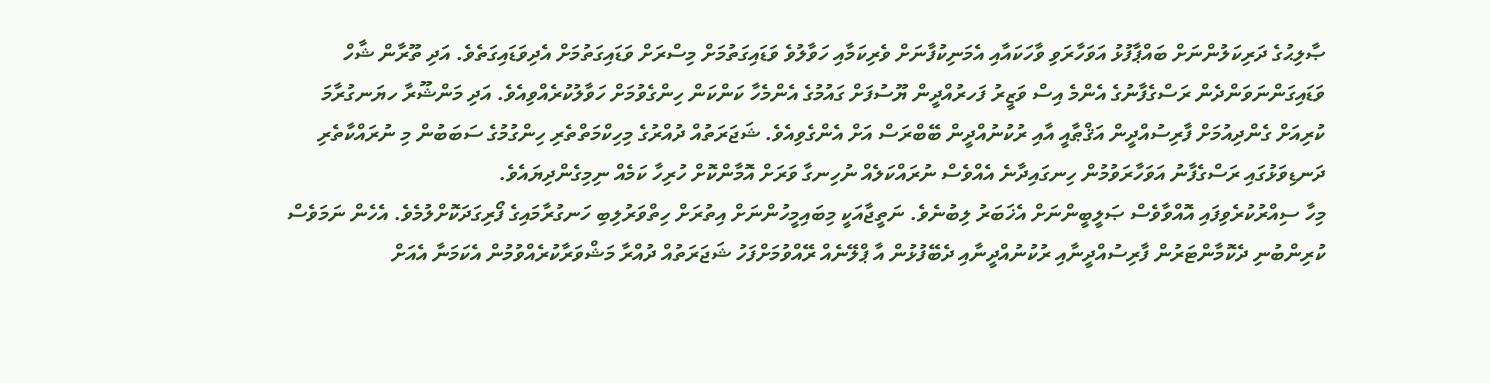ޞާލިޙުގެ ދަރިކަލުންނަށް ބައްޕާފުޅު އަވަހާރަވި ވާހަކައާއި އެމަނިކުފާނަށް ވެރިކަމާއި ހަވާލުވެ ވަޑައިގަތުމަށް މިސްރަށް ވަޑައިގަތުމަށް އެދިވަޑައިގަތެވެ. އަދި ތޫރާން ޝާހް ވަޑައިގަންނަވަންދެން ރަސްގެފާނުގެ އެންމެ އިސް ވަޒީރު ފަހރުއްދީން ޔޫސުފަށް ގައުމުގެ އެންމެހާ ކަންކަން ހިންގެވުމަށް ހަވާލުކުރެއްވިއެވެ. އަދި މަންޝޫރާ ހޔަނގުރާމަ ކުރިއަށް ގެންދިއުމަށް ފާރިސުއްދީން އަޤްޠާއީ އާއި ރުކުނުއްދީން ބޭބްރަސް އަށް އެންގެވިއެވެ. ޝަޖަރަތުއް ދުއްރުގެ މިހިކްމަތްތެރި ހިންގުމުގެ ސަބަބުން މި ނުރައްކާތެރި ދަނޑިވަޅުގައި ރަސްގެފާނު އަވަހާރަވުމުން ހިނގައިދާނެ އެއްވެސް ނުރައްކަލެއް ނުހިނގާ ވަރަށް އޮމާންކޮށް ހުރިހާ ކަމެއް ނިމިގެންދިޔައެވެ.
މިހާ ސިއްރުކުރެވިފައި އޮއްވާވެސް ޞަލީބީންނަށް އެޚަބަރު ލިބުނެވެ. ނަތީޖާއަކީ މިބައިމީހުންނަށް އިތުރަށް ހިތްވަރުލިބި ހަނގުރާމައިގެ ފޯރިގަދަކޮށްލުމެވެ. އެހެން ނަމަވެސް ކުރިންބުނި ދެކޮމާންޓަރުން ފާރިސުއްދީނާއި ރުކުނުއްދީނާއި ދެބޭފުޅުން އާ ޕްލޭނެއް ރޭއްވުމަށްފަހު ޝަޖަރަތުއް ދުއްރާ މަޝްވަރާކުރެއްވުމުން އެކަމަނާ އެއަށް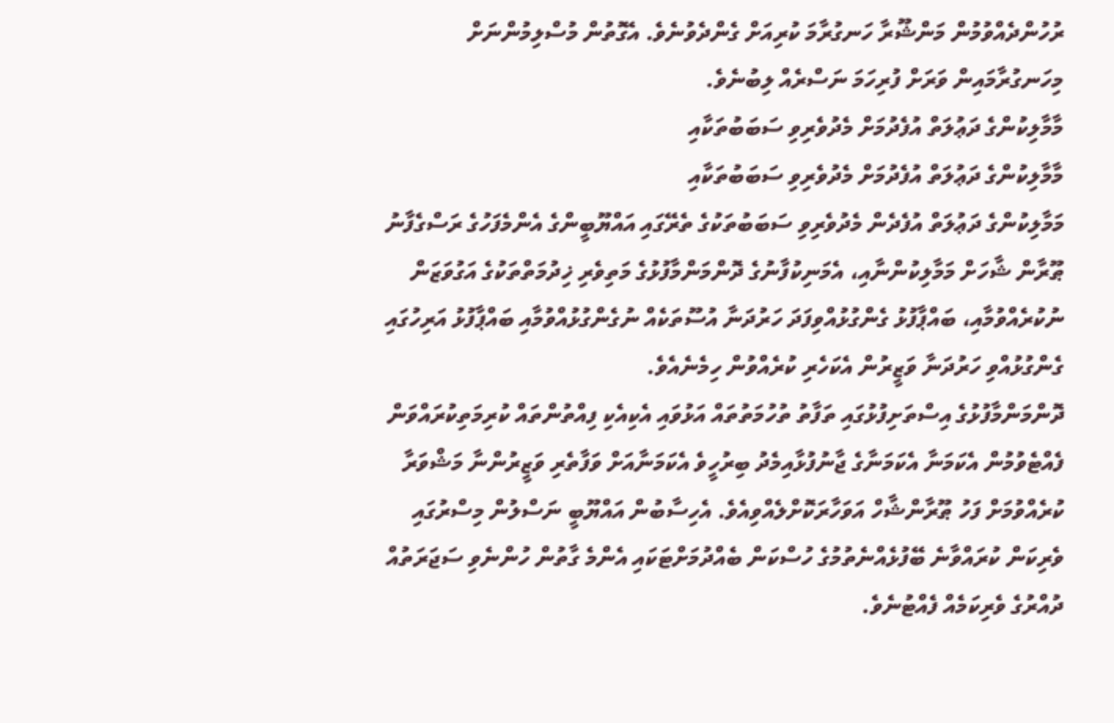ރުހުންދެއްވުމުން މަންޝޫރާ ހަނގުރާމަ ކުރިއަށް ގެންދެވުނެވެ. އެގޮތުން މުސްލިމުންނަށް މިހަނގުރާމައިން ވަރަށް ފުރިހަމަ ނަސްރެއް ލިބުނެވެ.
މާމާލިކުންގެ ދަޢުލަތް އުފެދުމަށް މެދުވެރިވި ސަބަބުތަކާއި
މާމާލިކުންގެ ދަޢުލަތް އުފެދުމަށް މެދުވެރިވި ސަބަބުތަކާއި
މަމާލިކުންގެ ދަޢުލަތް އުފެދެން މެދުވެރިވި ސަބަބުތަކުގެ ތެރޭގައި އައްޔޫބީންގެ އެންމެފަހުގެ ރަސްގެފާނު ޠޫރާން ޝާހަށް މަމާލިކުންނާއި، އެމަނިކުފާނުގެ ދޮންމަންމާފުޅުގެ މަތިވެރި ޚިދުމަތްތަކުގެ އަގުވަޒަން ނުކުރެއްވުމާއި، ބައްޕާފުޅު ގެންގުޅުއްވިފަދަ ހަރުދަނާ އުސޫތަކެއް ނުގެންގުޅުއްވުމާއި ބައްޕާފުޅު އަރިހުގައި ގެންގުޅުއްވި ހަރުދަނާ ވަޒީރުން އެކަހެރި ކުރެއްވުން ހިމެނެއެވެ.
ދޮންމަންމާފުޅުގެ އިސްތަށިފުޅުގައި ތަފާތު ތުހުމަތުތައް އަޅުވައި އެކިއެކި ފިއްތުންތައް ކުރިމަތިކުރައްވަން ފެއްޓެވުމުން އެކަމަނާ އެކަމަނާގެ ޖާނުފުޅާއިމެދު ބިރުހީވެ އެކަމަނާއަށް ވަފާތެރި ވަޒީރުންނާ މަޝްވަރާ ކުރެއްވުމަށް ފަހު ޠޫރާންޝާހް އަވަހާރަކޮށްލެއްވިއެވެ. އެހިސާބުން އައްޔޫބީ ނަސްލުން މިސްރުގައި ވެރިކަން ކުރައްވާނެ ބޭފުޅެއްނެތުމުގެ ހުސްކަން ބެއްދުމަށްޓަކައި އެންމެ ގާތުން ހުންނެވި ސަޖަރަތުއް ދުއްރުގެ ވެރިކަމެއް ފެއްޓުނެވެ.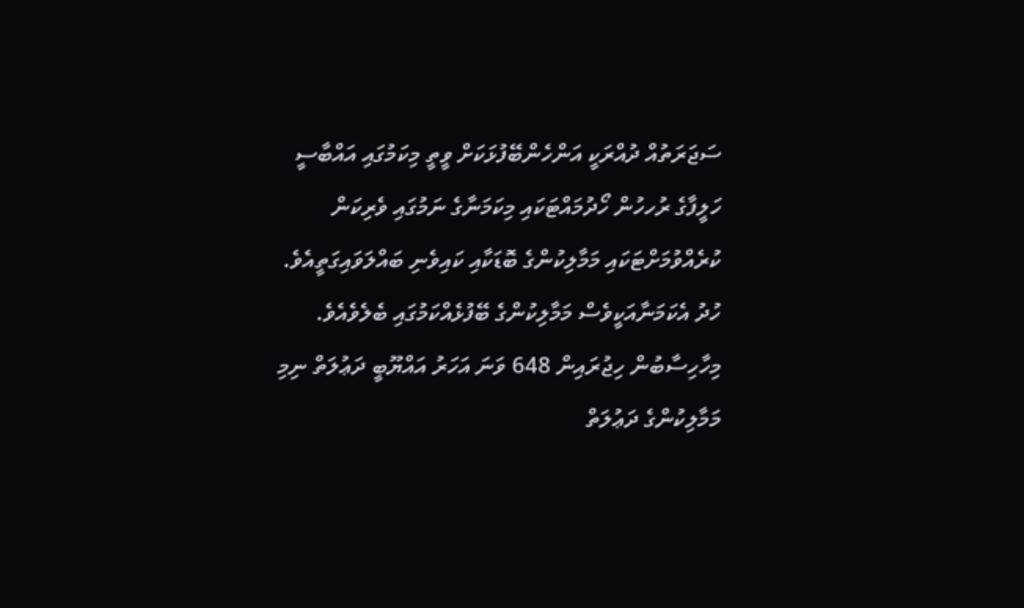ސަޖަރަތުއް ދުއްރަކީ އަންހެންބޭފުޅަކަށް ވީތީ މިކަމުގައި އައްބާސީ ހަލީފާގެ ރުހހުން ހޯދުމައްޓަކައި މިކަމަނާގެ ނަމުގައި ވެރިކަން ކުރެއްވުމަށްޓަކައި މަމާލިކުންގެ ބޮޑަކާއި ކައިވެނި ބައްލަވައިގަތީއެވެ. ހުދު އެކަމަނާއަކީވެސް މަމާލިކުންގެ ބޭފުޅެއްކަމުގައި ބެލެވެއެވެ. މިހާހިސާބުން ހިޖުރައިން 648 ވަނަ އަހަރު އައްޔޫބީ ދަޢުލަތް ނިމި މަމާލިކުންގެ ދަޢުލަތް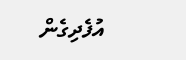އުފެދިގެން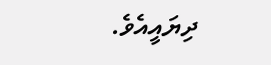ދިޔައީއެވެ.